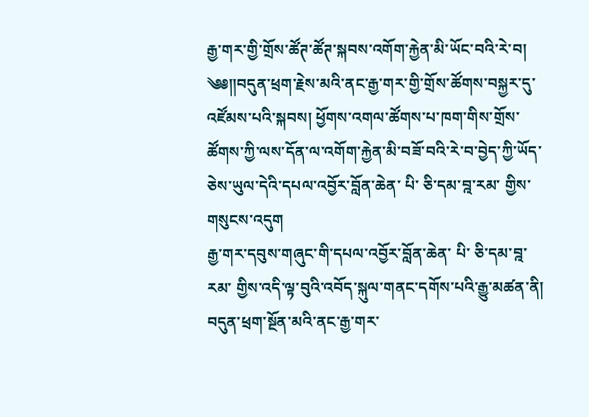རྒྱ་གར་གྱི་གྲོས་ཚོཊ་ཚོཊ་སྐབས་འགོག་རྐྱེན་མི་ཡོང་བའི་རེ་བ།
༄༅༎བདུན་ཕྲག་རྗེས་མའི་ནང་རྒྱ་གར་གྱི་གྲོས་ཚོགས་བསྐྱར་དུ་འཛོམས་པའི་སྐབས། ཕྱོགས་འགལ་ཚོགས་པ་ཁག་གིས་གྲོས་ཚོགས་ཀྱི་ལས་དོན་ལ་འགོག་རྐྱེན་མི་བཟོ་བའི་རེ་བ་བྱེད་ཀྱི་ཡོད་ཅེས་ཡུལ་དེའི་དཔལ་འབྱོར་བློན་ཆེན་ པི་ ཅི་དམ་བྰ་རམ་ གྱིས་གསུངས་འདུག
རྒྱ་གར་དབུས་གཞུང་གི་དཔལ་འབྱོར་བློན་ཆེན་ པི་ ཅི་དམ་བྰ་རམ་ གྱིས་འདི་ལྟ་བུའི་འབོད་སྐུལ་གནང་དགོས་པའི་རྒྱུ་མཚན་ནི། བདུན་ཕྲག་སྔོན་མའི་ནང་རྒྱ་གར་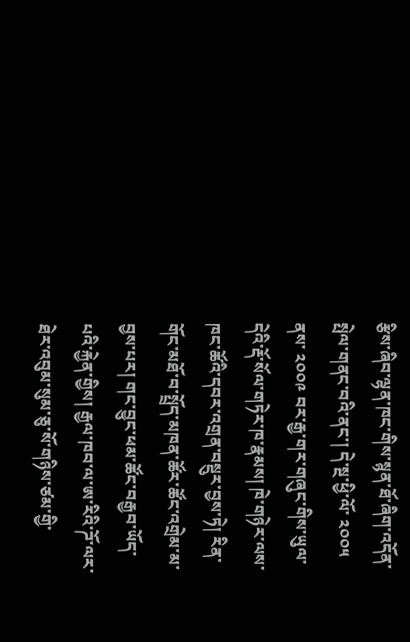རྩིས་ཞིབ་ལྷན་ཁང་གིས་སྙན་ཐོ་ཞིག་འདོན་སྤེལ་གནང་བའི་ནང་། དེ་སྔ་ཕྱི་ལོ་ ༢༠༠༥ ནས་ ༢༠༠༩ བར་རྒྱ་གར་གཞུང་གིས་ཡུལ་དེའི་རྡོ་སོལ་གཏེར་ཁ་རྣམས། ཁེ་གཉེར་ལས་ཁང་ཚོའི་དབར་འགྲན་བསྡུར་བྱས་ཏེ། རིན་གོང་མཐོ་བ་སྤྲོད་མཁན་ཚོར་ཚོང་འགྲེམ་མ་བྱས་པར། གང་བྱུང་ཕམ་ཚོང་བརྒྱབ་ཡོད་པའི་རྐྱེན་གྱིས། རྒྱལ་ཁབ་ལ་ཨ་རིའི་ཌོ་ལར་ཐེར་འབུམ་སུམ་ཅུ་སོ་གཉིས་ཙམ་གྱི་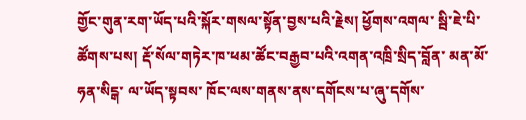གྱོང་གུན་རག་ཡོད་པའི་སྐོར་གསལ་སྟོན་བྱས་པའི་རྗེས། ཕྱོགས་འགལ་ སྦི་ཇེ་པི་ ཚོགས་པས། རྡོ་སོལ་གཏེར་ཁ་ཕམ་ཚོང་བརྒྱབ་པའི་འགན་འཁྲི་སྲིད་བློན་ མན་མོ་ཧན་སིངྒ་ ལ་ཡོད་སྟབས་ ཁོང་ལས་གནས་ནས་དགོངས་པ་ཞུ་དགོས་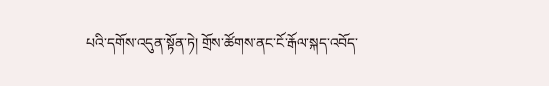པའི་དགོས་འདུན་སྟོན་ཏེ། གྲོས་ཚོགས་ནང་ངོ་རྒོལ་སྐད་འབོད་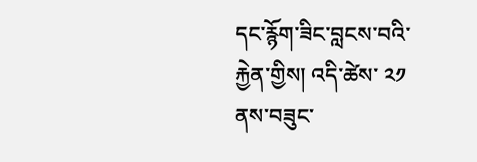དང་རྙོག་ཟིང་བླངས་བའི་རྐྱེན་གྱིས། འདི་ཚེས་ ༢༡ ནས་བཟུང་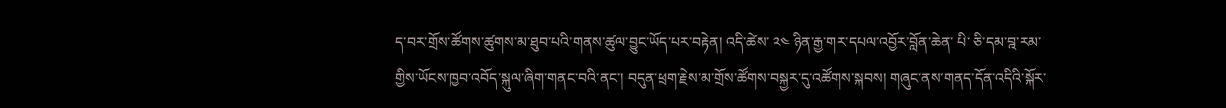ད་བར་གྲོས་ཚོགས་ཚུགས་མ་ཐུབ་པའི་གནས་ཚུལ་བྱུང་ཡོད་པར་བརྟེན། འདི་ཚེས་ ༢༤ ཉིན་རྒྱ་གར་དཔལ་འབྱོར་བློན་ཆེན་ པི་ ཅི་དམ་བྰ་རམ་ གྱིས་ཡོངས་ཁྱབ་འབོད་སྐུལ་ཞིག་གནང་བའི་ནང་། བདུན་ཕྲག་རྗེས་མ་གྲོས་ཚོགས་བསྐྱར་དུ་འཚོགས་སྐབས། གཞུང་ནས་གནད་དོན་འདིའི་སྐོར་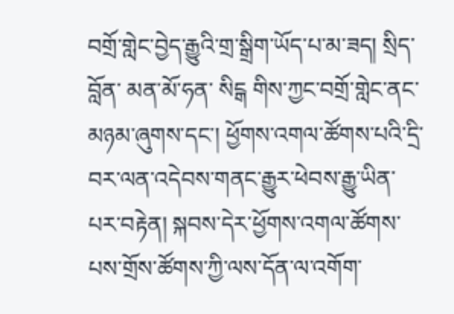བགྲོ་གླེང་བྱེད་རྒྱུའི་གྲ་སྒྲིག་ཡོད་པ་མ་ཟད། སྲིད་བློན་ མན་མོ་ཧན་ སིངྒ གིས་ཀྱང་བགྲོ་གླེང་ནང་མཉམ་ཞུགས་དང་། ཕྱོགས་འགལ་ཚོགས་པའི་དྲི་བར་ལན་འདེབས་གནང་རྒྱུར་ཕེབས་རྒྱུ་ཡིན་པར་བརྟེན། སྐབས་དེར་ཕྱོགས་འགལ་ཚོགས་པས་གྲོས་ཚོགས་ཀྱི་ལས་དོན་ལ་འགོག་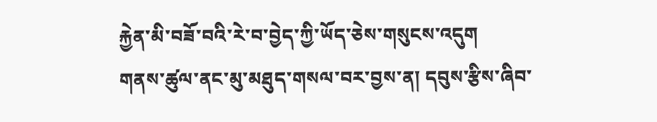རྐྱེན་མི་བཟོ་བའི་རེ་བ་བྱེད་ཀྱི་ཡོད་ཅེས་གསུངས་འདུག
གནས་ཚུལ་ནང་མུ་མཐུད་གསལ་བར་བྱས་ན། དབུས་རྩིས་ཞིབ་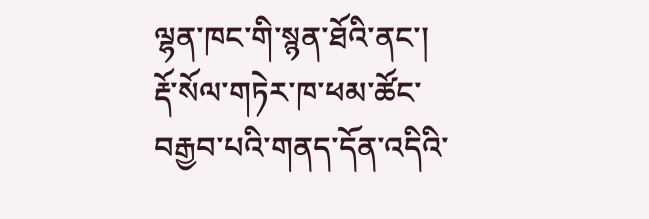ལྷན་ཁང་གི་སྙན་ཐོའི་ནང་། རྡོ་སོལ་གཏེར་ཁ་ཕམ་ཚོང་བརྒྱབ་པའི་གནད་དོན་འདིའི་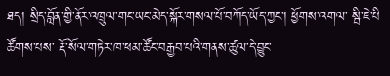ཐད། སྲིད་བློན་གྱི་ནོར་འཁྲུལ་གང་ཡང་མེད་སྐོར་གསལ་པོ་བཀོད་ཡོད་ཀྱང་། ཕྱོགས་འགལ་ སྦི་ཇེ་པི ཚོགས་པས་ རྡོ་སོལ་གཏེར་ཁ་ཕམ་ཚོང་བརྒྱབ་པའི་གནས་ཚུལ་དེ་བྱུང་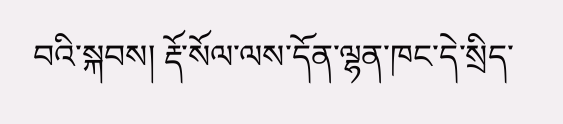བའི་སྐབས། རྡོ་སོལ་ལས་དོན་ལྷན་ཁང་དེ་སྲིད་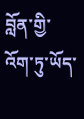བློན་གྱི་འོག་ཏུ་ཡོད་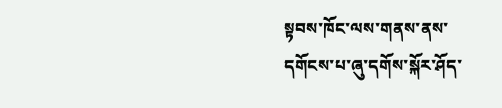སྟབས་ཁོང་ལས་གནས་ནས་དགོངས་པ་ཞུ་དགོས་སྐོར་ཤོད་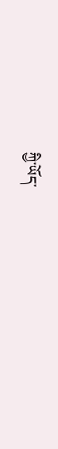ཀྱི་ཡོད་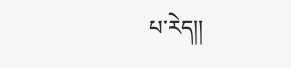པ་རེད།།